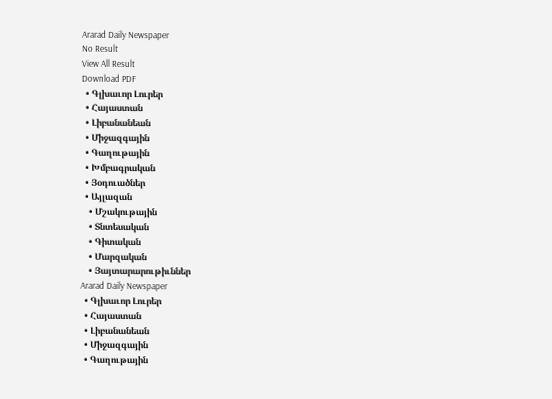Ararad Daily Newspaper
No Result
View All Result
Download PDF
  • Գլխաւոր Լուրեր
  • Հայաստան
  • Լիբանանեան
  • Միջազգային
  • Գաղութային
  • Խմբագրական
  • Յօդուածներ
  • Այլազան
    • Մշակութային
    • Տնտեսական
    • Գիտական
    • Մարզական
    • Յայտարարութիւններ
Ararad Daily Newspaper
  • Գլխաւոր Լուրեր
  • Հայաստան
  • Լիբանանեան
  • Միջազգային
  • Գաղութային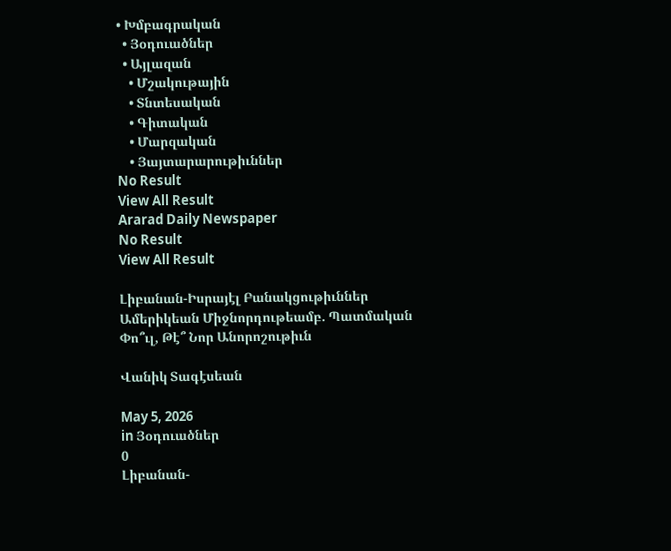• Խմբագրական
  • Յօդուածներ
  • Այլազան
    • Մշակութային
    • Տնտեսական
    • Գիտական
    • Մարզական
    • Յայտարարութիւններ
No Result
View All Result
Ararad Daily Newspaper
No Result
View All Result

Լիբանան-Իսրայէլ Բանակցութիւններ Ամերիկեան Միջնորդութեամբ. Պատմական Փո՞ւլ, Թէ՞ Նոր Անորոշութիւն

Վանիկ Տագէսեան

May 5, 2026
in Յօդուածներ
0
Լիբանան-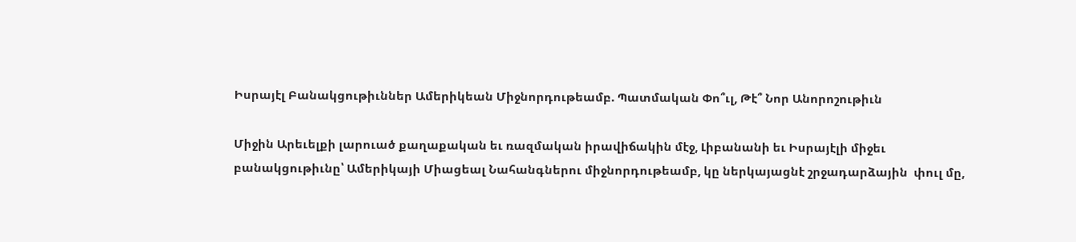Իսրայէլ Բանակցութիւններ Ամերիկեան Միջնորդութեամբ. Պատմական Փո՞ւլ, Թէ՞ Նոր Անորոշութիւն

Միջին Արեւելքի լարուած քաղաքական եւ ռազմական իրավիճակին մէջ, Լիբանանի եւ Իսրայէլի միջեւ բանակցութիւնը՝ Ամերիկայի Միացեալ Նահանգներու միջնորդութեամբ, կը ներկայացնէ շրջադարձային  փուլ մը,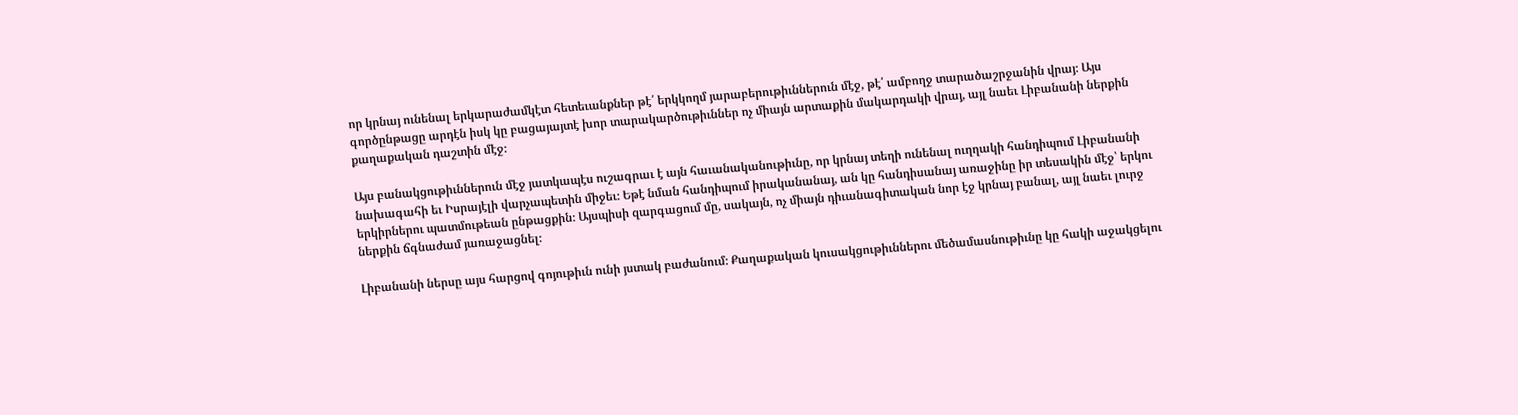որ կրնայ ունենալ երկարաժամկէտ հետեւանքներ թէ՛ երկկողմ յարաբերութիւններուն մէջ, թէ՛ ամբողջ տարածաշրջանին վրայ։ Այս գործընթացը արդէն իսկ կը բացայայտէ խոր տարակարծութիւններ ոչ միայն արտաքին մակարդակի վրայ, այլ նաեւ Լիբանանի ներքին քաղաքական դաշտին մէջ։

Այս բանակցութիւններուն մէջ յատկապէս ուշագրաւ է այն հաւանականութիւնը, որ կրնայ տեղի ունենալ ուղղակի հանդիպում Լիբանանի նախագահի եւ Իսրայէլի վարչապետին միջեւ։ Եթէ նման հանդիպում իրականանայ, ան կը հանդիսանայ առաջինը իր տեսակին մէջ՝ երկու երկիրներու պատմութեան ընթացքին։ Այսպիսի զարգացում մը, սակայն, ոչ միայն դիւանագիտական նոր էջ կրնայ բանալ, այլ նաեւ լուրջ ներքին ճգնաժամ յառաջացնել։

Լիբանանի ներսը այս հարցով գոյութիւն ունի յստակ բաժանում։ Քաղաքական կուսակցութիւններու մեծամասնութիւնը կը հակի աջակցելու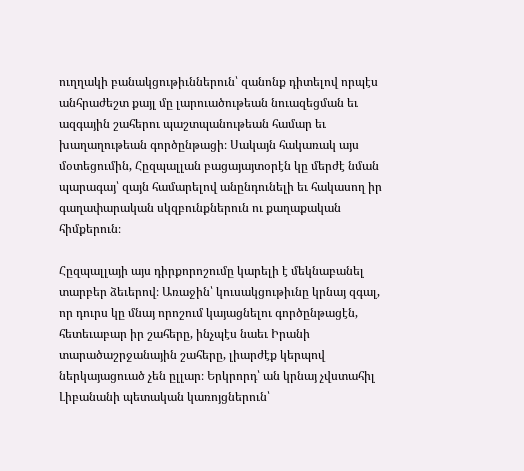ուղղակի բանակցութիւններուն՝ զանոնք դիտելով որպէս անհրաժեշտ քայլ մը լարուածութեան նուազեցման եւ ազգային շահերու պաշտպանութեան համար եւ խաղաղութեան գործընթացի։ Սակայն հակառակ այս մօտեցումին, Հըզպալլան բացայայտօրէն կը մերժէ նման պարագայ՝ զայն համարելով անընդունելի եւ հակասող իր գաղափարական սկզբունքներուն ու քաղաքական հիմքերուն։

Հըզպալլայի այս դիրքորոշումը կարելի է մեկնաբանել տարբեր ձեւերով։ Առաջին՝ կուսակցութիւնը կրնայ զգալ, որ դուրս կը մնայ որոշում կայացնելու գործընթացէն, հետեւաբար իր շահերը, ինչպէս նաեւ Իրանի տարածաշրջանային շահերը, լիարժէք կերպով ներկայացուած չեն ըլլար։ Երկրորդ՝ ան կրնայ չվստահիլ Լիբանանի պետական կառոյցներուն՝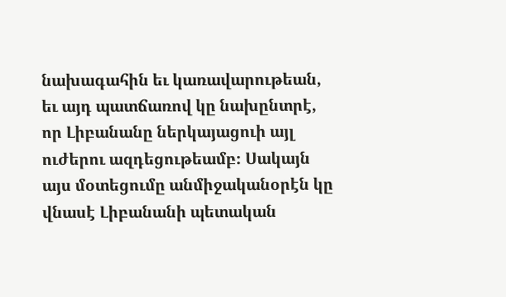նախագահին եւ կառավարութեան, եւ այդ պատճառով կը նախընտրէ, որ Լիբանանը ներկայացուի այլ ուժերու ազդեցութեամբ։ Սակայն այս մօտեցումը անմիջականօրէն կը վնասէ Լիբանանի պետական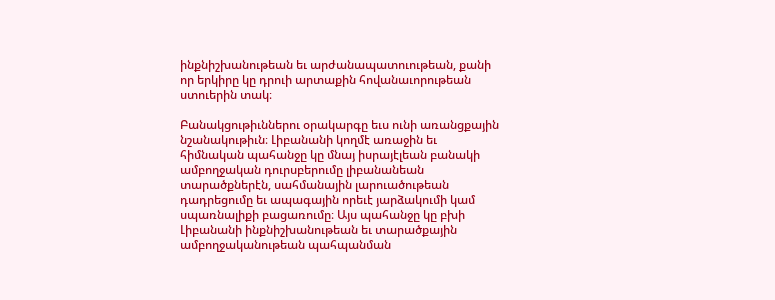ինքնիշխանութեան եւ արժանապատուութեան, քանի որ երկիրը կը դրուի արտաքին հովանաւորութեան ստուերին տակ։

Բանակցութիւններու օրակարգը եւս ունի առանցքային նշանակութիւն։ Լիբանանի կողմէ առաջին եւ հիմնական պահանջը կը մնայ իսրայէլեան բանակի ամբողջական դուրսբերումը լիբանանեան տարածքներէն, սահմանային լարուածութեան դադրեցումը եւ ապագային որեւէ յարձակումի կամ սպառնալիքի բացառումը։ Այս պահանջը կը բխի Լիբանանի ինքնիշխանութեան եւ տարածքային ամբողջականութեան պահպանման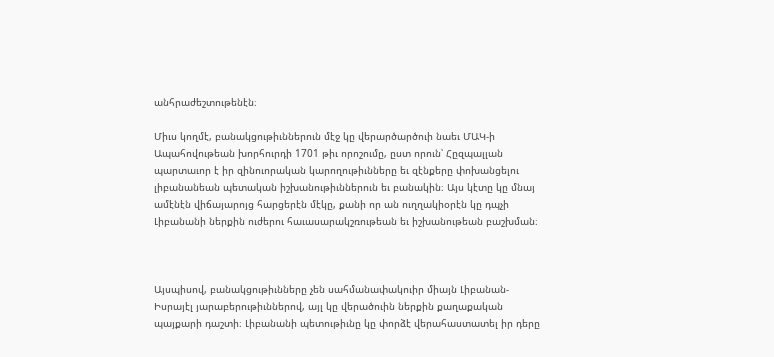անհրաժեշտութենէն։

Միւս կողմէ, բանակցութիւններուն մէջ կը վերարծարծուի նաեւ ՄԱԿ-ի Ապահովութեան խորհուրդի 1701 թիւ որոշումը, ըստ որուն՝ Հըզպալլան պարտաւոր է իր զինուորական կարողութիւնները եւ զէնքերը փոխանցելու լիբանանեան պետական իշխանութիւններուն եւ բանակին։ Այս կէտը կը մնայ ամէնէն վիճայարոյց հարցերէն մէկը, քանի որ ան ուղղակիօրէն կը դպչի Լիբանանի ներքին ուժերու հաւասարակշռութեան եւ իշխանութեան բաշխման։



Այսպիսով, բանակցութիւնները չեն սահմանափակուիր միայն Լիբանան-Իսրայէլ յարաբերութիւններով, այլ կը վերածուին ներքին քաղաքական պայքարի դաշտի։ Լիբանանի պետութիւնը կը փորձէ վերահաստատել իր դերը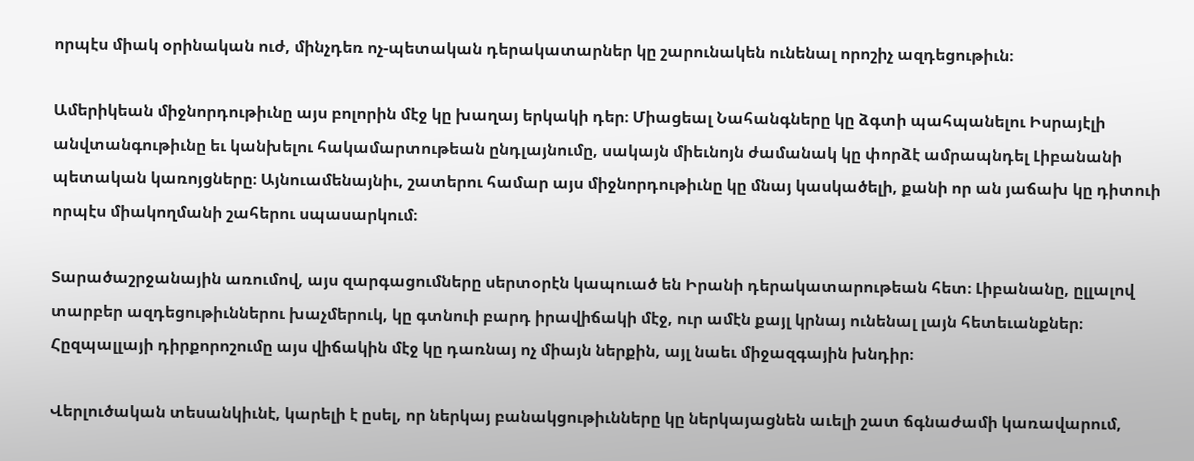որպէս միակ օրինական ուժ, մինչդեռ ոչ-պետական դերակատարներ կը շարունակեն ունենալ որոշիչ ազդեցութիւն։

Ամերիկեան միջնորդութիւնը այս բոլորին մէջ կը խաղայ երկակի դեր։ Միացեալ Նահանգները կը ձգտի պահպանելու Իսրայէլի անվտանգութիւնը եւ կանխելու հակամարտութեան ընդլայնումը, սակայն միեւնոյն ժամանակ կը փորձէ ամրապնդել Լիբանանի պետական կառոյցները։ Այնուամենայնիւ, շատերու համար այս միջնորդութիւնը կը մնայ կասկածելի, քանի որ ան յաճախ կը դիտուի որպէս միակողմանի շահերու սպասարկում։

Տարածաշրջանային առումով, այս զարգացումները սերտօրէն կապուած են Իրանի դերակատարութեան հետ։ Լիբանանը, ըլլալով տարբեր ազդեցութիւններու խաչմերուկ, կը գտնուի բարդ իրավիճակի մէջ, ուր ամէն քայլ կրնայ ունենալ լայն հետեւանքներ։ Հըզպալլայի դիրքորոշումը այս վիճակին մէջ կը դառնայ ոչ միայն ներքին, այլ նաեւ միջազգային խնդիր։

Վերլուծական տեսանկիւնէ, կարելի է ըսել, որ ներկայ բանակցութիւնները կը ներկայացնեն աւելի շատ ճգնաժամի կառավարում,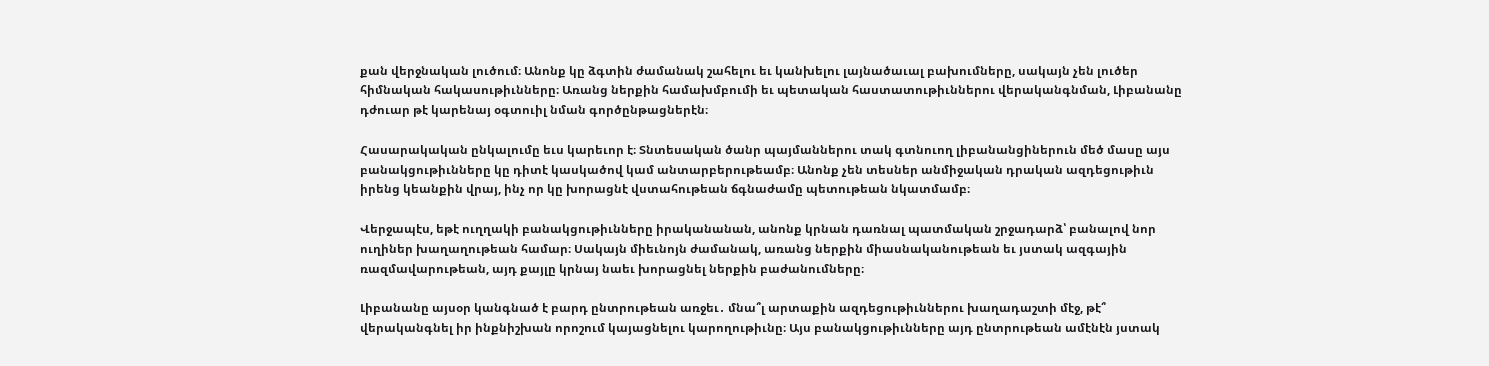քան վերջնական լուծում։ Անոնք կը ձգտին ժամանակ շահելու եւ կանխելու լայնածաւալ բախումները, սակայն չեն լուծեր հիմնական հակասութիւնները։ Առանց ներքին համախմբումի եւ պետական հաստատութիւններու վերականգնման, Լիբանանը դժուար թէ կարենայ օգտուիլ նման գործընթացներէն։

Հասարակական ընկալումը եւս կարեւոր է։ Տնտեսական ծանր պայմաններու տակ գտնուող լիբանանցիներուն մեծ մասը այս բանակցութիւնները կը դիտէ կասկածով կամ անտարբերութեամբ։ Անոնք չեն տեսներ անմիջական դրական ազդեցութիւն իրենց կեանքին վրայ, ինչ որ կը խորացնէ վստահութեան ճգնաժամը պետութեան նկատմամբ։

Վերջապէս, եթէ ուղղակի բանակցութիւնները իրականանան, անոնք կրնան դառնալ պատմական շրջադարձ՝ բանալով նոր ուղիներ խաղաղութեան համար։ Սակայն միեւնոյն ժամանակ, առանց ներքին միասնականութեան եւ յստակ ազգային ռազմավարութեան, այդ քայլը կրնայ նաեւ խորացնել ներքին բաժանումները։

Լիբանանը այսօր կանգնած է բարդ ընտրութեան առջեւ․ մնա՞լ արտաքին ազդեցութիւններու խաղադաշտի մէջ, թէ՞ վերականգնել իր ինքնիշխան որոշում կայացնելու կարողութիւնը։ Այս բանակցութիւնները այդ ընտրութեան ամէնէն յստակ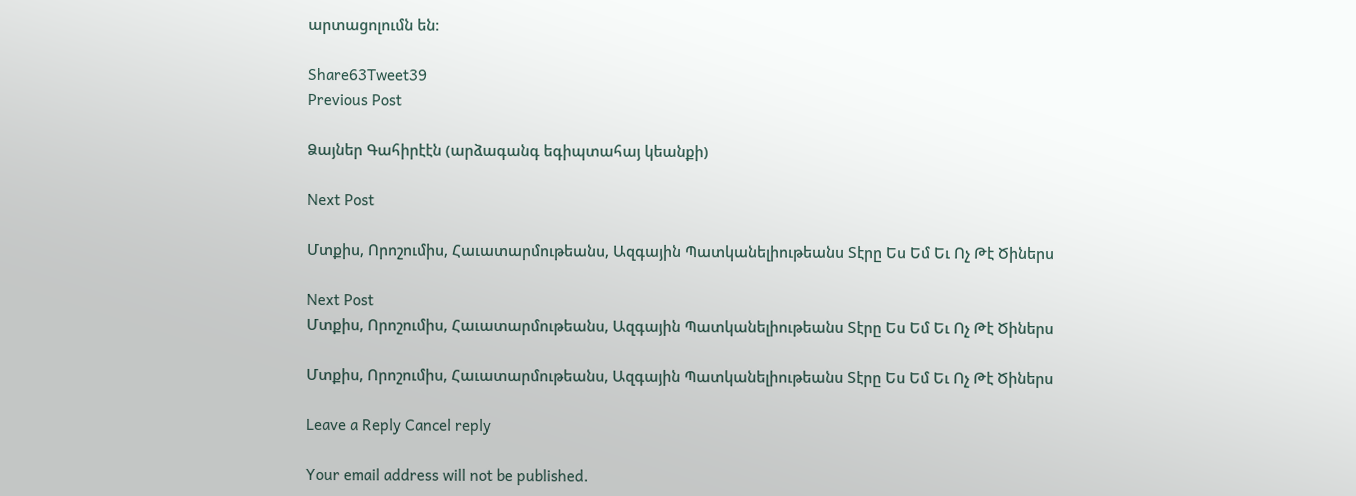արտացոլումն են։

Share63Tweet39
Previous Post

Ձայներ Գահիրէէն (արձագանգ եգիպտահայ կեանքի)

Next Post

Մտքիս, Որոշումիս, Հաւատարմութեանս, Ազգային Պատկանելիութեանս Տէրը Ես Եմ Եւ Ոչ Թէ Ծիներս

Next Post
Մտքիս, Որոշումիս, Հաւատարմութեանս, Ազգային Պատկանելիութեանս Տէրը Ես Եմ Եւ Ոչ Թէ Ծիներս

Մտքիս, Որոշումիս, Հաւատարմութեանս, Ազգային Պատկանելիութեանս Տէրը Ես Եմ Եւ Ոչ Թէ Ծիներս

Leave a Reply Cancel reply

Your email address will not be published.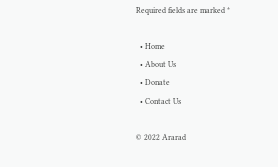Required fields are marked *

  • Home
  • About Us
  • Donate
  • Contact Us

© 2022 Ararad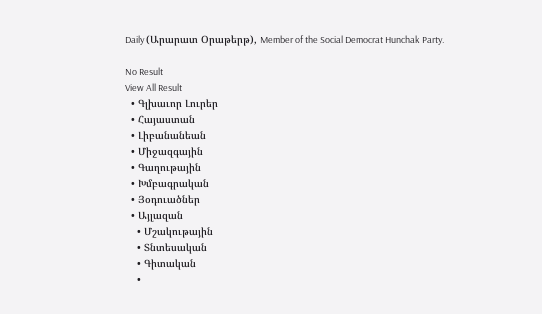Daily (Արարատ Օրաթերթ), Member of the Social Democrat Hunchak Party.

No Result
View All Result
  • Գլխաւոր Լուրեր
  • Հայաստան
  • Լիբանանեան
  • Միջազգային
  • Գաղութային
  • Խմբագրական
  • Յօդուածներ
  • Այլազան
    • Մշակութային
    • Տնտեսական
    • Գիտական
    •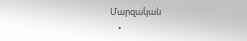Մարզական
    •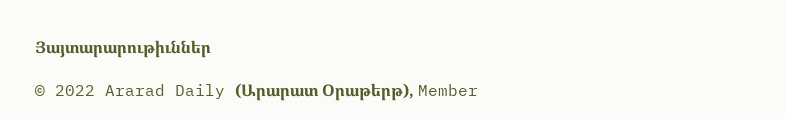Յայտարարութիւններ

© 2022 Ararad Daily (Արարատ Օրաթերթ), Member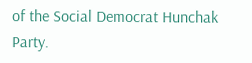of the Social Democrat Hunchak Party.